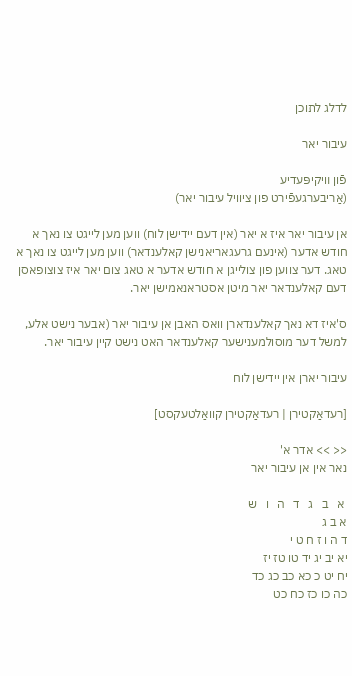לדלג לתוכן

עיבור יאר

פֿון װיקיפּעדיע
(אַריבערגעפֿירט פון ציוויל עיבור יאר)

אן עיבור יאר איז א יאר (אין דעם יידישן לוח) ווען מען לייגט צו נאך א חודש אדער (אינעם גרעגאריאנישן קאלענדאר) ווען מען לייגט צו נאך א טאג. דער צווען פון צולייגן א חודש אדער א טאג צום יאר איז צוצופאסן דעם קאלענדאר יאר מיטן אסטראנאמישן יאר.

ס'איז דא נאך קאלענדארן וואס האבן אן עיבור יאר (אבער נישט אלע, למשל דער מוסולמענישער קאלענדאר האט נישט קיין עיבור יאר.

עיבור יארן אין יידישן לוח

[רעדאַקטירן | רעדאַקטירן קוואַלטעקסט]

<< >> אדר א'
נאר אין אן עיבור יאר

 א   ב   ג   ד   ה   ו   ש
א ב ג
ד ה ו ז ח ט י
יא יב יג יד טו טז יז
יח יט כ כא כב כג כד
כה כו כז כח כט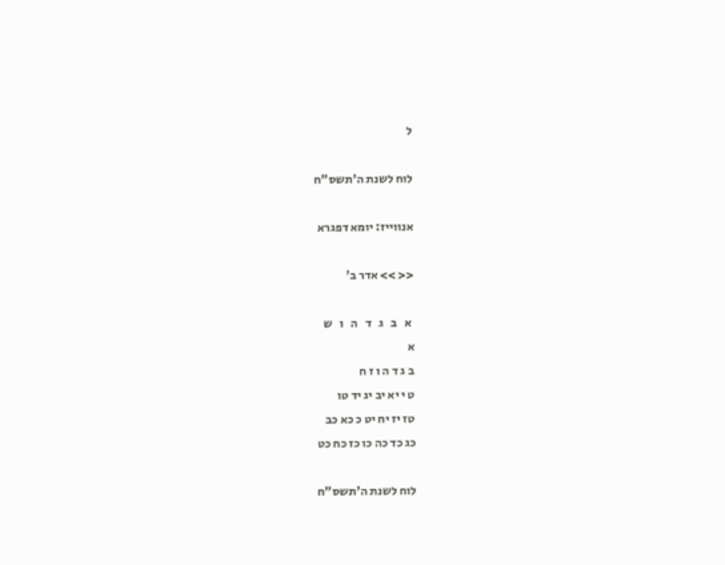ל

לוח לשנת ה'תשס"ח

אנווייז: יומא דפגרא

<< >> אדר ב'

 א   ב   ג   ד   ה   ו   ש
א
ב ג ד ה ו ז ח
ט י יא יב יג יד טו
טז יז יח יט כ כא כב
כג כד כה כו כז כח כט

לוח לשנת ה'תשס"ח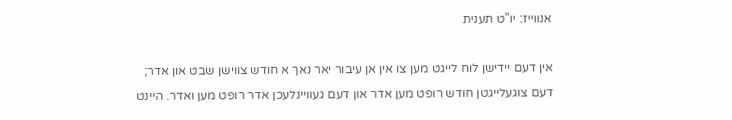אנווייז: יו"ט תענית

אין דעם יידישן לוח לייגט מען צו אין אן עיבור יאר נאך א חודש צווישן שבט און אדר; דעם צוגעלייגטן חודש רופט מען אדר און דעם געוויינלעכן אדר רופט מען ואדר. היינט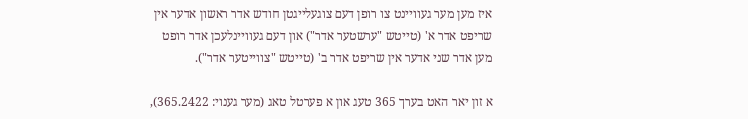איז מען מער געוויינט צו רופן דעם צוגעלייגטן חודש אדר ראשון אדער אין שריפט אדר א' (טייטש "ערשטער אדר") און דעם געוויינלעכן אדר רופט מען אדר שני אדער אין שריפט אדר ב' (טייטש "צווייטער אדר").

א זון יאר האט בערך 365 טעג און א פערטל טאג (מער גענוי: 365.2422),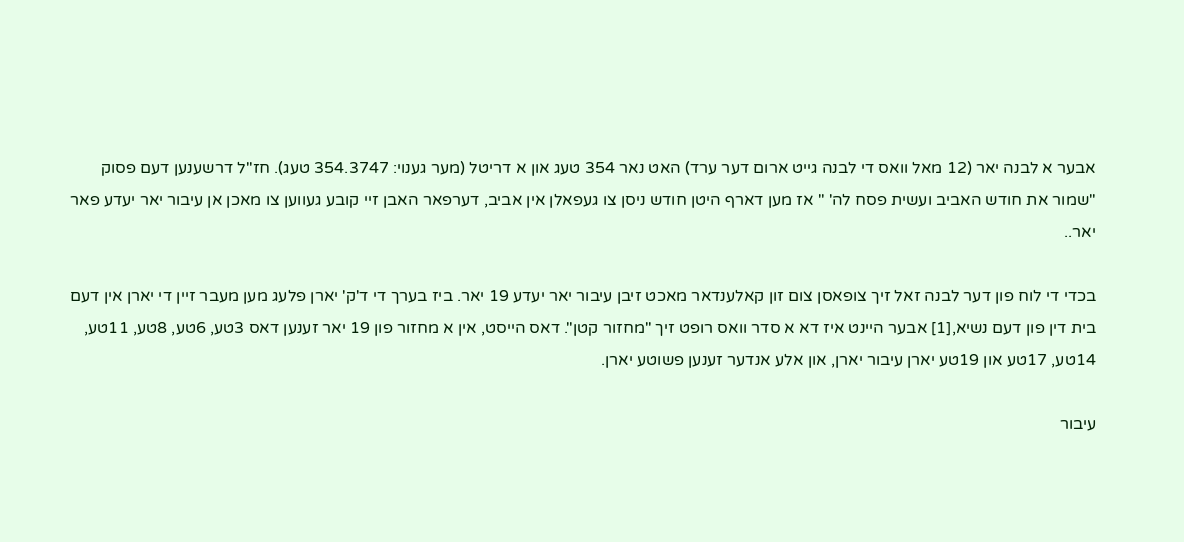אבער א לבנה יאר (12 מאל וואס די לבנה גייט ארום דער ערד) האט נאר 354 טעג און א דריטל (מער גענוי: 354.3747 טעג). חז"ל דרשענען דעם פסוק "שמור את חודש האביב ועשית פסח לה' " אז מען דארף היטן חודש ניסן צו געפאלן אין אביב, דערפאר האבן זיי קובע געווען צו מאכן אן עיבור יאר יעדע פאר יאר..

בכדי די לוח פון דער לבנה זאל זיך צופאסן צום זון קאלענדאר מאכט זיבן עיבור יאר יעדע 19 יאר. ביז בערך די ד'ק' יארן פלעג מען מעבר זיין די יארן אין דעם בית דין פון דעם נשיא,[1] אבער היינט איז דא א סדר וואס רופט זיך "מחזור קטן". דאס הייסט, אין א מחזור פון 19 יאר זענען דאס 3טע, 6טע, 8טע, 11טע, 14טע, 17טע און 19טע יארן עיבור יארן, און אלע אנדער זענען פשוטע יארן.

עיבור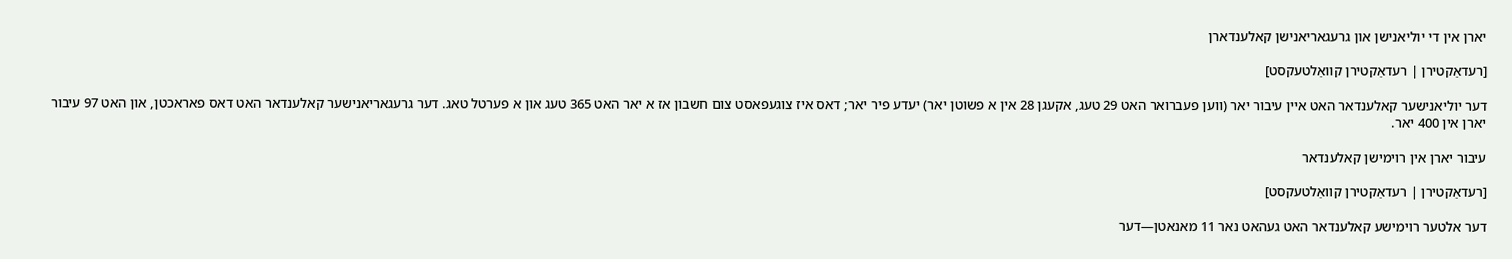יארן אין די יוליאנישן און גרעגאריאנישן קאלענדארן

[רעדאַקטירן | רעדאַקטירן קוואַלטעקסט]

דער יוליאנישער קאלענדאר האט איין עיבור יאר (ווען פעברואר האט 29 טעג, אקעגן 28 אין א פשוטן יאר) יעדע פיר יאר; דאס איז צוגעפאסט צום חשבון אז א יאר האט 365 טעג און א פערטל טאג. דער גרעגאריאנישער קאלענדאר האט דאס פאראכטן, און האט 97 עיבור יארן אין 400 יאר.

עיבור יארן אין רוימישן קאלענדאר

[רעדאַקטירן | רעדאַקטירן קוואַלטעקסט]

דער אלטער רוימישע קאלענדאר האט געהאט נאר 11 מאנאטן—דער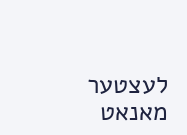לעצטער מאנאט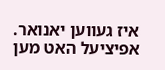איז געווען יאנואר. אפיציעל האט מען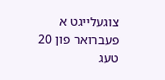צוגעלייגט א פעברואר פון 20 טעג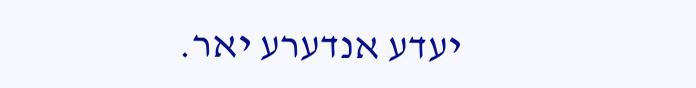יעדע אנדערע יאר.